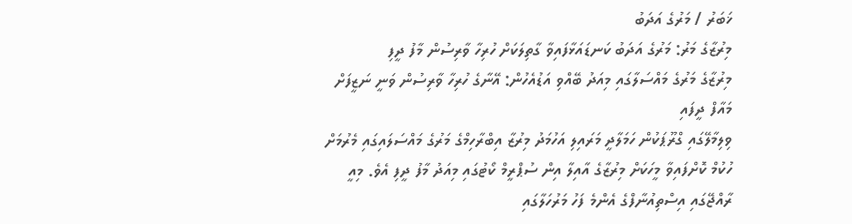ޚަބަރު / މަރުގެ އަދަބު
މިރުޒާގެ މަރު: މަރުގެ އަދަބު ކަނޑައަޅާފައިވާ ގާތިލަކަށް ހުރިހާ ވާރިސުން މާފު ދީފި
މިރުޒާގެ މަރުގެ މައްސަލާގައި މިއަދު ބޭއްވި އަޑުއެހުން: އޭނާގެ ހުރިހާ ވާރިސުން ވަނީ ނަޒީފަށް މައާފް ދީފައި
ވިލިމާލޭގައި ގްރޫޕަކުން ހަމަލާދީ މަރައިލި އަހުމަދު މިރުޒާ އިބްރާހިމްގެ މަރުގެ މައްސަލައިގައި މެރުމަށް ހުކުމް ކޮށްފައިވާ މީހަކަށް މިރުޒާގެ އާއިލާ އިން ސުޕްރީމް ކޯޓުގައި މިއަދު މާފު ދީފި އެވެ. މިއީ ރާއްޖޭގައި އިސްތިއުނާފްގެ އެންމެ ފަހު މަރުހަލާގައި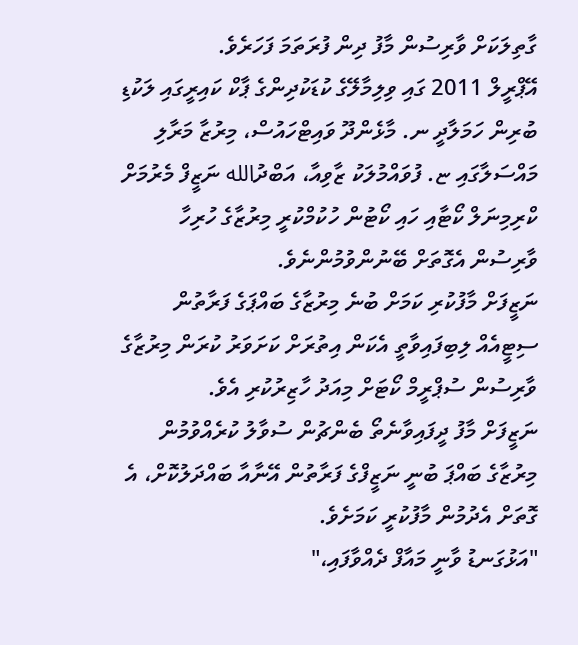ގާތިލަކަށް ވާރިސުން މާފު ދިން ފުރަތަމަ ފަހަރެވެ.
އޭޕްރީލް 2011 ގައި ވިލިމާލޭގެ ކުޑަކުދިންގެ ޕާކް ކައިރީގައި ލަކުޑި ބުރިން ހަމަލާދީ ނ. މާޅެންދޫ ވައިޓްހައުސް، މިރުޒާ މަރާލި މައްސަލާގައި ޏ. ފުވައްމުލަކު ޒާވިއާ، އަބްދުالله ނަޒީފް މެރުމަށް ކްރިމިނަލް ކޯޓާއި ހައި ކޯޓުން ހުކުމްކުރީ މިރުޒާގެ ހުރިހާ ވާރިސުން އެގޮތަށް ބޭނުންވުމުންނެވެ.
ނަޒީފަށް މާފުކުރި ކަމަށް ބުނެ މިރުޒާގެ ބައްޕަގެ ފަރާތުން ސިޓީއެއް ލިބިފައިވާތީ އެކަން އިތުރަށް ކަށަވަރު ކުރަން މިރުޒާގެ ވާރިސުން ސުޕްރީމް ކޯޓަށް މިއަދު ހާޒިރުކުރި އެވެ.
ނަޒީފަށް މާފު ދީފައިވާނެތޯ ބެންޗުން ސުވާލު ކުރެއްވުމުން މިރުޒާގެ ބައްޕަ ބުނީ ނަޒީފްގެ ފަރާތުން އޭނާއާ ބައްދަލުކޮށް، އެ ގޮތަށް އެދުމުން މާފުކުރީ ކަމަށެވެ.
"އަޅުގަނޑު ވާނީ މައާފް ދެއްވާފައި،"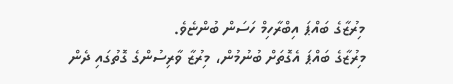މިރުޒާގެ ބައްޕަ އިބްރާހިމް ހަސަން ބުންޏެވެ.
މިރުޒާގެ ބައްޕަ އެގޮތަށް ބުނުމުން، މިރުޒާ ވާރިސުންގެ ގޮތުގައި ދެން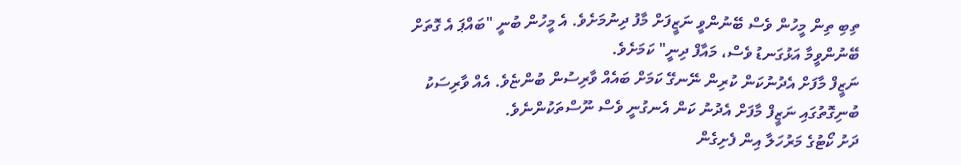ތިބި ތިން މީހުން ވެސް ބޭނުންވީ ނަޒީފަށް މާފު ދިނުމަށެވެ. އެ މީހުން ބުނީ "ބައްޕަ އެ ގޮތަށް ބޭނުންވީމާ އަޅުގަނޑު ވެސް، މައާފް ދިނީ" ކަމަށެވެ.
ނަޒީފް މާފަށް އެދުނުކަން ކުރިން ނޭނގޭ ކަމަށް ބައެއް ވާރިސުން ބުންޏެވެ. އެއް ވާރިސަކު ބުނިގޮތުގައި ނަޒީފް މާފަށް އެދުނު ކަން އެނގުނީ ވެސް ނޫސްތަކުންނެވެ.
ދަށު ކޯޓުގެ މަރުހަލާ އިން ފެށިގެން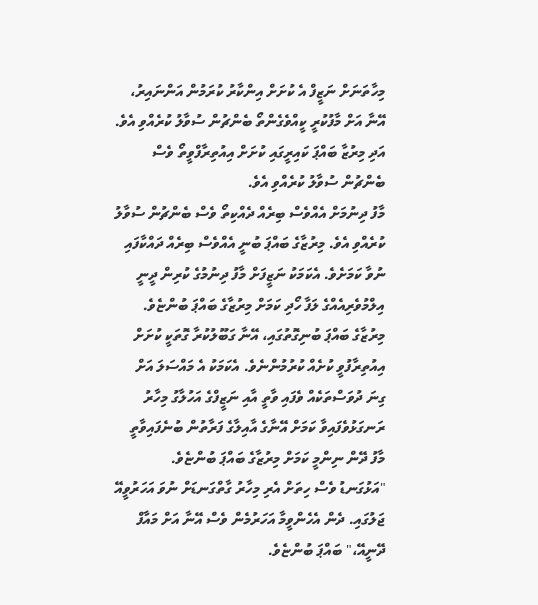މިހާތަނަށް ނަޒީފް އެ ކުށަށް އިންކާރު ކުރަމުން އަންނައިރު، އޭނާ އަށް މާފުކުރީ ކީއްވެގެންތޯ ބެންޗުން ސުވާލު ކުރެއްވި އެވެ. އަދި މިރުޒާ ބައްޕަ ކައިރީގައި ކުށަށް އިއުތިރާފްވީތޯ ވެސް ބެންޗުން ސުވާލު ކުރެއްވި އެވެ.
މާފު ދިނުމަށް އެއްވެސް ބިރެއް ދެއްކިތޯ ވެސް ބެންޗުން ސުވާލު ކުރެއްވި އެވެ. މިރުޒާގެ ބައްޕަ ބުނީ އެއްވެސް ބިރެއް ދައްކާފައި ނުވާ ކަމަށެވެ. އެކަމަކު ނަޒީފަށް މާފު ދިނުމުގެ ކުރިން ދީނީ އިލްމުވެރިއެއްގެ ލަފާ ހޯދި ކަމަށް މިރުޒާގެ ބައްޕަ ބުންޏެވެ.
މިރުޒާގެ ބައްޕަ ބުނިގޮތުގައި، އޭނާ ގަބޫލުކުރާ ގޮތަކީ ކުށަށް އިއުތިރާފުވީ ކުށެއް ކުރުމުންނެވެ. އެކަމަކު އެ މައްސަލަ އަށް ގިނަ ދުވަސްތަކެއް ވެފައި ވާތީ އާއި ނަޒީފްގެ އަހުލާގު މިހާރު ރަނގަޅުވެފައިވާ ކަމަށް އޭނާގެ އާއިލާގެ ފަރާތުން ބުނެފައިވާތީ މާފު ދޭން ނިންމީ ކަމަށް މިރުޒާގެ ބައްޕަ ބުންޏެވެ.
"އަޅުގަނޑު ވެސް ހިތަށް އެރި މިހާރު ގާތްގަނޑަށް ނުވަ އަހަރުވީއޭ ޖަލުގައި. ދެން އެހެންވީމާ އަހަރުމެން ވެސް އޭނާ އަށް މައާފް ދޭނީއޭ،" ބައްޕަ ބުންޏެވެ.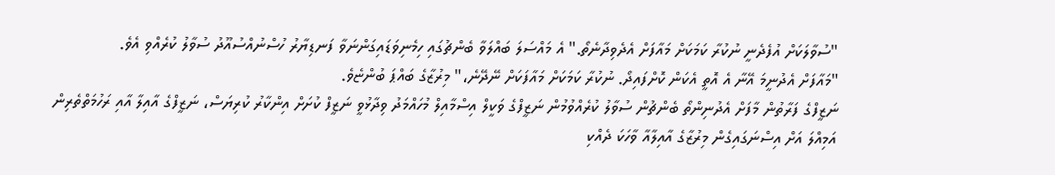"ސުވާލަކަށް އުފެދެނީ ނުކުރާ ކަމަކަށް މައާފަށް އެދެވިދާނެތޯ." އެ މައްސަލަ ބައްލަވާ ބެންޗުގައި ހިމެނިވަޑައިގަންނަވާ ފަނޑިޔާރު ހުސްނުއްސުއޫދު ސުވާލު ކުރެއްވި އެވެ.
"މައާފަށް އެދުނީމަ އޭނާ އެ އޮތީ އެކަން ކޮށްފައިދޯ. ނުކުރާ ކަމަކަށް މައާފަކަށް ނޭދޭނެ،" މިރުޒާގެ ބައްޕަ ބުންޏެވެ.
ނަޒީފްގެ ފަރާތުން މާފަށް އެދުނިންތޯ ބެންޗުން ސުވާލު ކުރެއްވުމުން ނަޒީފްގެ ވަކީލް އިސްމާއިލް މުހައްމަދު ވިދާޅުވީ ނަޒީފް ކުށަށް އިންކާރު ކުރިޔަސް، ނަޒީފްގެ އާއިލާ އާއި ރަހުމަތްތެރިން އަމިއްލަ އަށް އިސްނަގައިގެން މިރުޒާގެ އާއިލާއާ ވާހަކަ ދެއްކި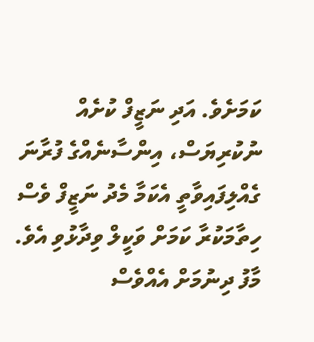ކަމަށެވެ. އަދި ނަޒީފް ކުށެއް ނުކުރިޔަސް، އިންސާނެއްގެ ފުރާނަ ގެއްލިފައިވާތީ އެކަމާ މެދު ނަޒީފް ވެސް ހިތާމަކުރާ ކަމަށް ވަކީލް ވިދާޅުވި އެވެ.
މާފު ދިނުމަށް އެއްވެސް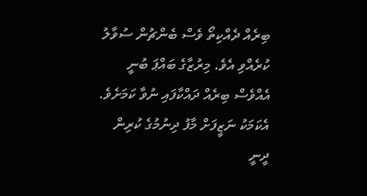ބިރެއް ދެއްކިތޯ ވެސް ބެންޗުން ސުވާލު ކުރެއްވި އެވެ. މިރުޒާގެ ބައްޕަ ބުނީ އެއްވެސް ބިރެއް ދައްކާފައި ނުވާ ކަމަށެވެ. އެކަމަކު ނަޒީފަށް މާފު ދިނުމުގެ ކުރިން ދީނީ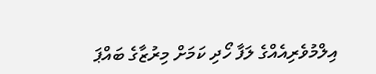އިލްމުވެރިއެއްގެ ލަފާ ހޯދި ކަމަށް މިރުޒާގެ ބައްޕަ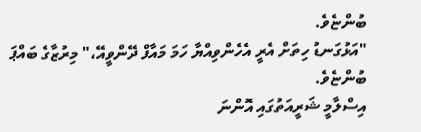ބުންޏެވެ.
"އަޅުގަނޑު ހިތަށް އެރީ އެހެންވިއްޔާ ހަމަ މައާފް ދޭންވީއޭ،" މިރުޒާގެ ބައްޕަ ބުންޏެވެ.
އިސްލާމީ ޝަރީއަތުގައި އޮންނަ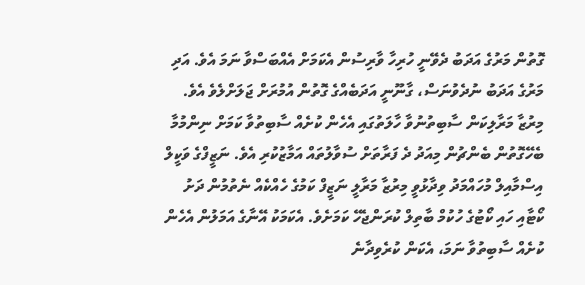ގޮތުން މަރުގެ އަދަބު ދެވޭނީ ހުރިހާ ވާރިސުން އެކަމަށް އެއްބަސްވާ ނަމަ އެވެ. އަދި މަރުގެ އަދަބު ނުދެވުނަސް، ގާނޫނީ އަދަބެއްގެ ގޮތުން އުމުރަށް ޖަލަށްލެވެ އެވެ.
މިރުޒާ މަރާލިކަން ސާބިތުނުވާ ހާލަތުގައި އެހެން ކުށެއް ސާބިތުވާ ކަމަށް ނިންމުމާ ބެހޭގޮތުން ބެންޗުން މިއަދު ދެ ފަރާތަށް ސުވާލުތައް އަމާޒުކުރި އެވެ. ނަޒީފްގެ ވަކީލް އިސްމާއިލް މުހައްމަދު ވިދާޅުވީ މިރުޒާ މަރާލީ ނަޒީފް ކަމުގެ ހެއްކެއް ނެތުމުން ދަށު ކޯޓާއި ހައި ކޯޓުގެ ހުކުމް ބާތިލް ކުރަންޖެހޭ ކަމަށެވެ. އެކަމަކު އޭނާގެ އަމަލުން އެހެން ކުށެއް ސާބިތުވާ ނަމަ، އެކަން ކުރެވިދާނެ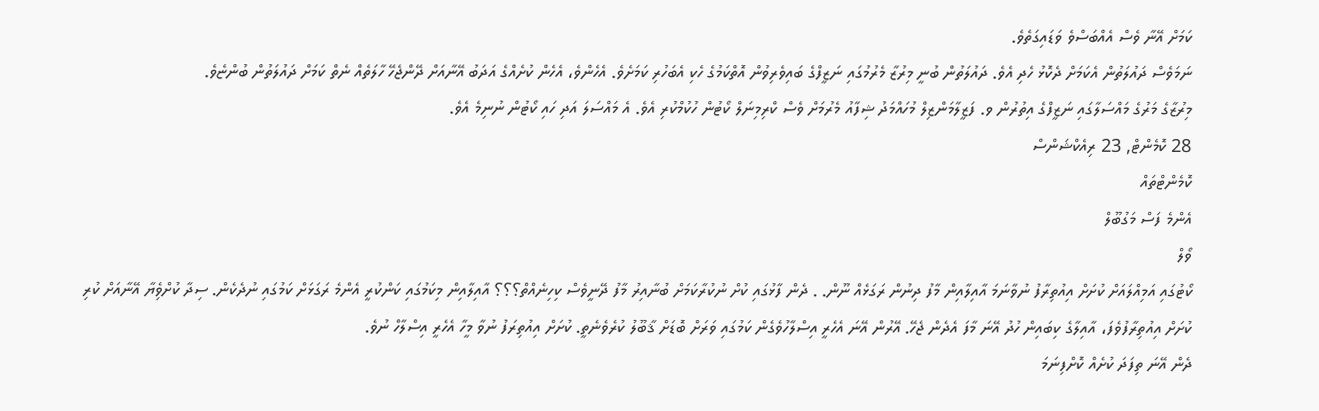ކަމަށް އޭނާ ވެސް އެއްބަސްވެ ވަޑައިގަތެވެ.
ނަމަވެސް ދައުލަތުން އެކަމަށް ދެކޮޅު ހެދި އެވެ. ދައުލަތުން ބުނީ މިރުޒާ މެރުމުގައި ނަޒީފްގެ ބައިވެރިވުން އޮތްކަމުގެ ހެކި އެބަހުރި ކަމަށެވެ. އެހެންވެ، އެހެން ކުށެއްގެ އަދަބު އޭނާއަށް ދޭންޖެހޭ ހާލަތެއް ނެތް ކަމަށް ދައުލަތުން ބުންޏެވެ.
މިރުޒާގެ މަރުގެ މައްސަލާގައި ނަޒީފްގެ އިތުރުން ވ. ފަޒީލާމަންޒިލް މުހައްމަދު ޝިފާއު މެރުމަށް ވެސް ކްރިމިނަލް ކޯޓުން ހުކުމްކުރި އެވެ. އެ މައްސަލަ އަދި ހައި ކޯޓުން ނުނިމެ އެވެ.
28 ކޮމެންޓް, 23 ރިއެކްޝަންސް
ކޮމެންޓްތައް
އެންމެ ފަސް މަގުބޫލް
ވޯލް
ކޯޓުގައި އަމިއްލައަށް ކުށަށް އިއުތިރާފު ނުވާނަމަ އާއިލާއިން މާފު ދިނުން ރަގަޅެއް ނޫން. . ދެން ފާޅުގައި ކުށް ނުކުރާކަމަށް ބުނާއިރު މާފު ދޭނީވެސް ކިހިނެއްތް؟؟؟ އާއިލާއިން މިކަމުގައި ކަންކުރީ އެންމެ ރަގަޅަށް ކަމުގައި ނުދެކެން. ސިދާ ކުށްވެިޔާ އޭނާއަށް ކުރި ކުށަށް އިއުތިރާފުވެފަ، އާއިލާގެ ކިބައިން ހުދު އޭނަ މާފަ އެދެން ޖެހޭ. އޭރުން އޭނަ އެހެރީ އިސްލާހުވެގެން ކަމުގައި ވަރަށް ބޮޑަށް ޤާބޫލު ކުރެވެނެތީ. ކުށަށް އިއުތިރަފު ނުވާ މީހާ އެހެރީ އިސްލާހް ނުވެ.
ދެން އޭނަ ތިފަދަ ކުށެއް ކޮށްފިނަމަ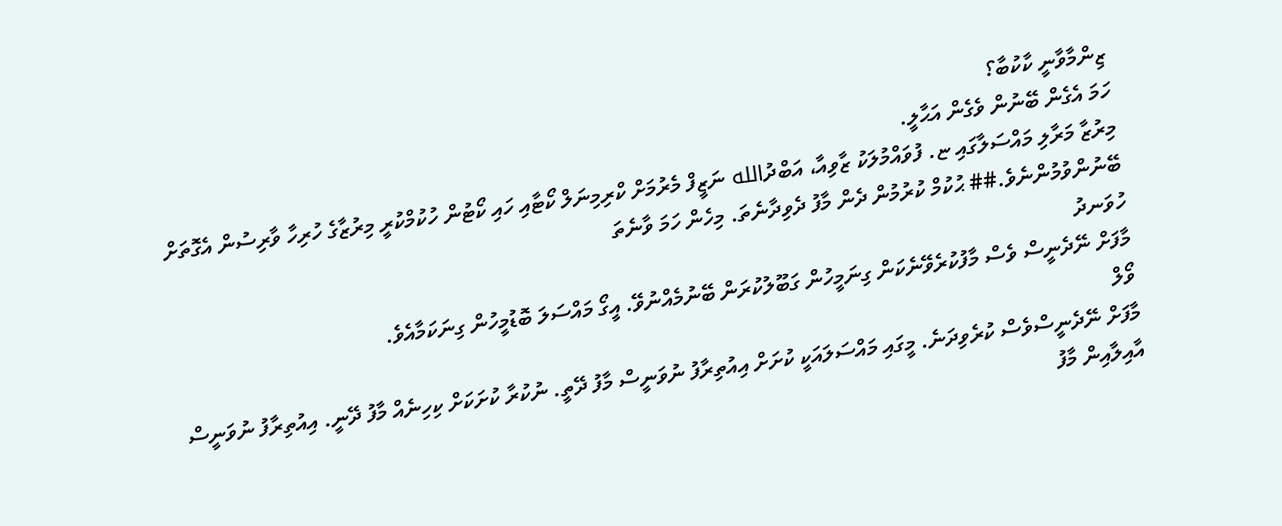ޒިންމާވާނީ ކާކުބާ؟
ހަމަ އެގެން ބޭނުން ވެގެން އަޙާލީ.
މިރުޒާ މަރާލި މައްސަލާގައި ޏ. ފުވައްމުލަކު ޒާވިއާ، އަބްދުالله ނަޒީފް މެރުމަށް ކްރިމިނަލް ކޯޓާއި ހައި ކޯޓުން ހުކުމްކުރީ މިރުޒާގެ ހުރިހާ ވާރިސުން އެގޮތަށް ބޭނުންވުމުންނެވެ.## ޙުކުމް ކުރުމުން ދެން މާފު ދެވިދާނެތަ. މިހެން ހަމަ ވާނެތަ
ހުވަނދު
މާފަށް ނޭދެނީސް ވެސް މާފުކުރެވޭނެކަން ގިނަމީހުން ގަބޫލުކުރަން ބޭނުމެއްނުވޭ. އީގޯ މައްސަލަ ބޮޑުމީހުން ގިނަކަމާއެވެ.
ވޯލް
މާފަށް ނޭދެނީސްވެސް ކުރެވިދަނެ. މީގައި މައްސަލައަކީ ކުށަށް އިއުތިރާފު ނުވަނީސް މާފު ދޭތީ. ނުކުރާ ކުށަކަށް ކިހިނެއް މާފު ދޭނީ. އިއުތިރާފު ނުވަނީސް އާއިލާއިން މާފު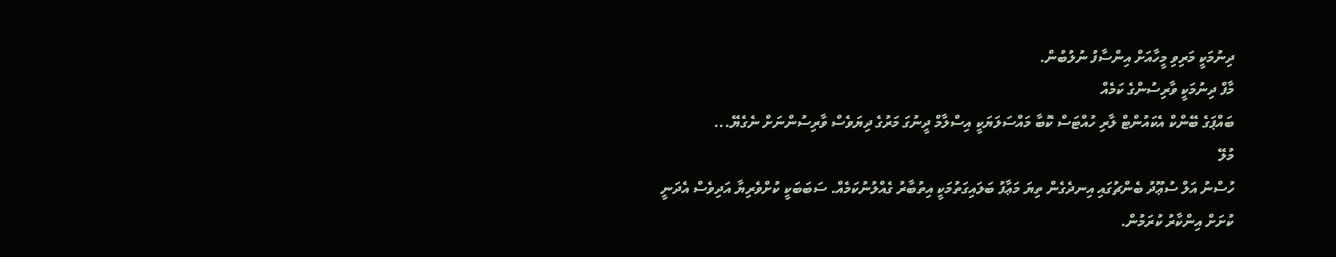ދިނުމަކީ މަރިވި މީހާއަށް އިންސާފު ނުލުބުން.
މާފް ދިނުމަކީ ވާރިސުންގެ ކަމެއް
ބައްޕަގެ ބޭންކް އެކައުންޓް ލާރި ހުއްޓަސް ކޮބާ މައްސަލަޔަކީ އިސްލާމް ދީނުގަ މަރުގެ ދިޔަވެސް ވާރިސުންނަށް ނެގެޔޭ...
މުލޭ
ހުސްނު އަލް ސުޢޫދު ބެންޗުގައި އިނދެގެން ތިޔަ މަޢާފު ބަލައިގަތުމަކީ އިތުބާރު ގެއްލުނުކަމެއް. ސަބަބަކީ ކުށްވެރިޔާ އަދިވެސް އެދަނީ ކުށަށް އިންކާރު ކުރަމުން.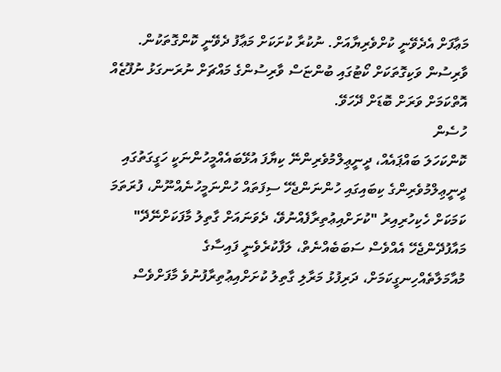މަޢާފަށް އެދެވޭނީ ކުށްވެރިޔާއަށް. ނުކުރާ ކުށަކަށް މަޢާފު ދެވޭނީ ކޮންގޮތަކުން. ވާރިސުން ވަކިގޮތަކަށް ކޯޓުގައި ބުންޏަސް ވާރިސުންގެ މައްޗަށް ނުރަނގަޅު ނުފޫޒެއް އޮތްކަމަށް ވަރަށް ބޮޑަށް ދޭހަވޭ.
ހުސެން
ކޮންކަހަލަ ބައްޕައެއް، ދީނީޢިލްމުވެރިންނޭ ކިޔާފަ އުޅޭބައެއްމީހުންނަކީ ހަގީގަތުގައި ދީނީޢިލްމުވެރިންގެ ކިބައިގައި ހުންނަންޖެހޭ ސިފަތައް ހުންނަމީހުނެއްނޫން، ފުރަތަމަ ކަމަކަށް ހެކިހުރިއިރު "ކުށަށްއިޢުތިރާފެއްނުވޭ، ދެވަނައަށް ގާތިލު މާފަކަށްނޭދޭ" މައާފުދޭންޖެހޭ އެއްވެސް ސަބަބެއްނެތް، ލަފާކުރެވެނީ ފައިސާގެ މުއާމަލާތެއްހިނގީކަމަށް، ދަރިފުޅު މަރާލި ގާތިލު ކުށަށްއިޢުތިރާފުނުވެ މާފަށްވެސް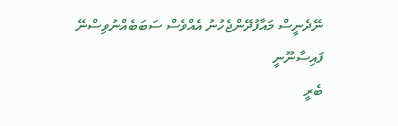ނޭދެނީސް މައާފުދޭންޖެހުނު އެއްވެސް ސަބަބެއްނުވިސްނޭ ފައިސާނޫނީ
ބެރީ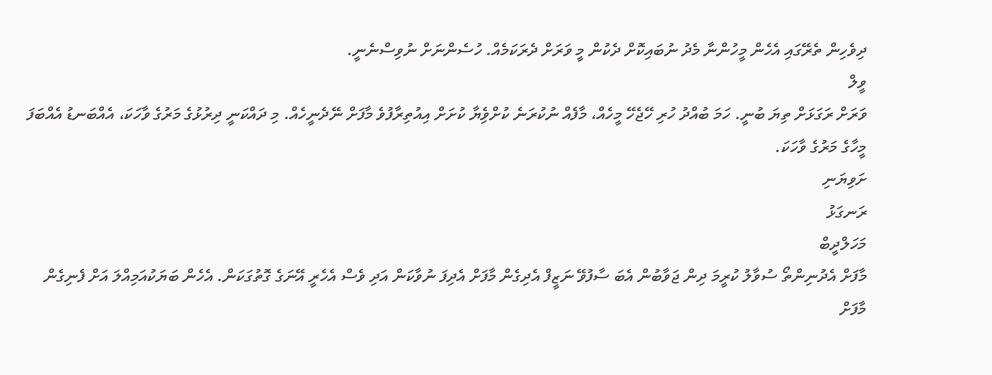ދިވެހިން ތެރޭގައި އެހެން މީހުންނާ މެދު ނުބައިކޮށް ދެކުން މީ ވަރަށް ދެރަކަމެއް. ހުސެންނަށް ނުވިސްނެނީ.
ވީލް
ވަރަށް ރަގަޅަށް ތިޔަ ބުނީ. ހަމަ ބުއްދު ހުރި ހޭޖެހޭ މީހެއް، މާފެއް ނުކުރަނެ ކުށްވެިޔާ ކުށަށް އިއުތިރާފުވެ މާފަށް ނޭދެނީހެއް. މި ދައްކަނީ ދިރުޅުގެ މަރުގެ ވާހަކަ، އެއްބަނޑު އެއްބަފަ މީހާގެ މަރުގެ ވާހަކަ.
ށަވިޔަނި
ރަނގަޅު
މަހަލްދީބް
މާފަށް އެދުނިންތޯ ސުވާލު ކުރީމަ ދިން ޖަވާބުން އެބަ ސާފުވޭ ނަޒީފް އެދިގެން މާފަށް އެދިފަ ނުވާކަން އަދި ވެސް އެހެރީ އޭނަގެ ގޮތުގަކަން. އެހެން ބަޔަކުއަމިއްލަ އަށް ފެނިގެން މާފަށް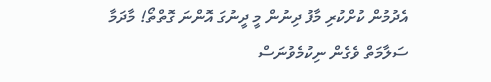އެދުމުން ކުށްކުރި މާފު ދިނުން މީ ދީނުގަ އޮންނަ ގޮތްތޯ! މާދަމާ ސަލާމަތް ވެގެން ނިކުމެވުނަސް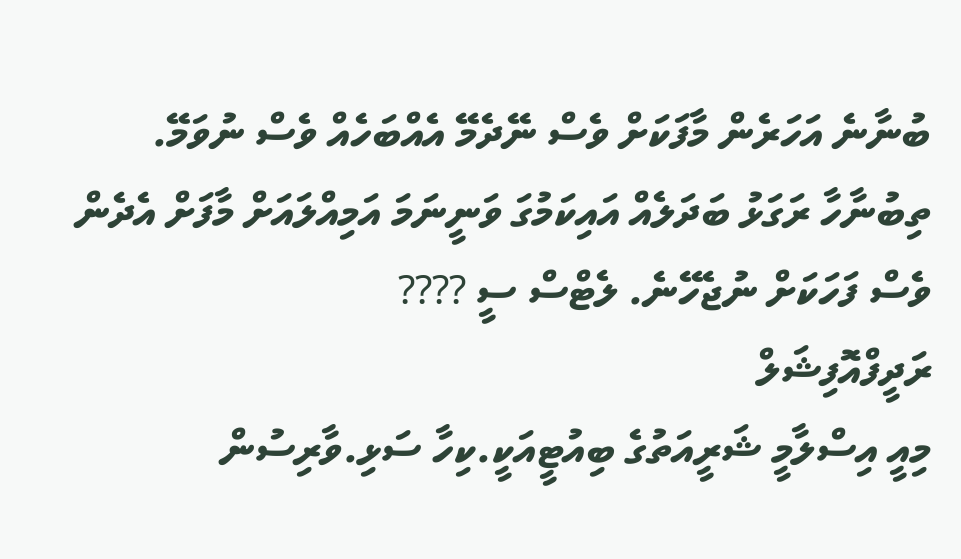ބުނާނެ އަހަރެން މާފަކަށް ވެސް ނޭދެމޭ އެއްބަހެއް ވެސް ނުވަމޭ. ތިބުނާހާ ރަގަޅު ބަދަލެއް އައިކަމުގަ ވަނީނަމަ އަމިއްލައަށް މާފަށް އެދެން ވެސް ފަހަކަށް ނުޖެހޭނެ. ލެޓްސް ސީ ????
ރަދީފްއޮފިޝަލް
މިއީ އިސްލާމީ ޝަރީއަތުގެ ބިއުޓީއަކީ.ކިހާ ސަޅި.ވާރިސުން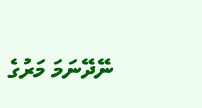ނޭދޭނަމަ މަރުގެ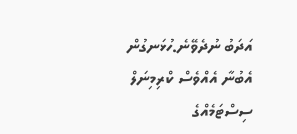އަދަބު ނުދެވޭނެ.ހުޅަނގުން އެބުނާ އެއްވެސް ކްރިމިނަލް ސިސްޓަމެއްގެ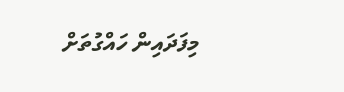މިފަދައިން ހައްގުތަށް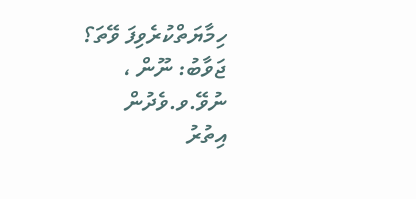ހިމާޔަތްކުރެވިފަ ވޭތަ؟ ޖަވާބު: ނޫން ، ނުވޭ.ވ.ވެދުން
އިތުރު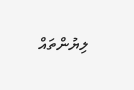ލިޔުންތައް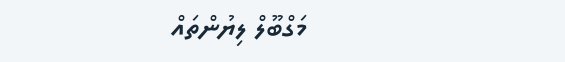މަގްބޫލް ލިޔުންތައް